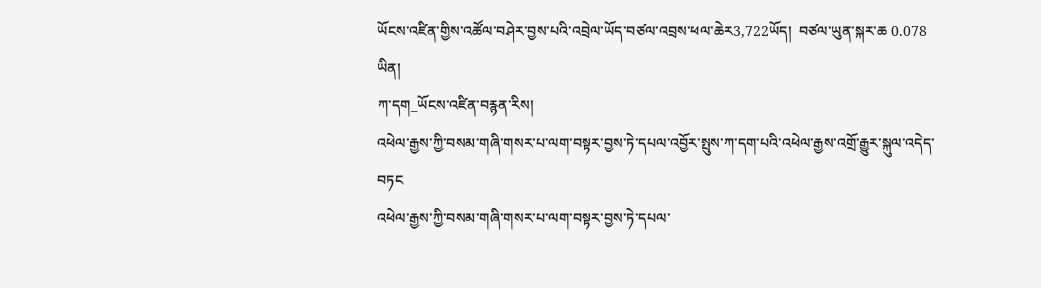ཡོངས་འཛིན་གྱིས་འཚོལ་བཤེར་བྱས་པའི་འབྲེལ་ཡོད་བཙལ་འབྲས་ཕལ་ཆེར3,722ཡོད།  བཙལ་ཡུན་སྐར་ཆ 0.078 ཡིན།
ཀ་དག_ཡོངས་འཛིན་བརྙན་རིས།
འཕེལ་རྒྱས་ཀྱི་བསམ་གཞི་གསར་པ་ལག་བསྟར་བྱས་ཏེ་དཔལ་འབྱོར་སྤུས་ཀ་དག་པའི་འཕེལ་རྒྱས་འགྲོ་རྒྱུར་སྐུལ་འདེད་བཏང
འཕེལ་རྒྱས་ཀྱི་བསམ་གཞི་གསར་པ་ལག་བསྟར་བྱས་ཏེ་དཔལ་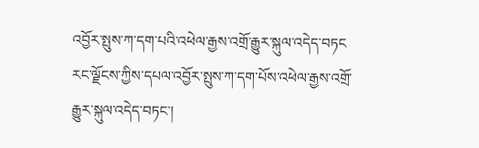འབྱོར་སྤུས་ཀ་དག་པའི་འཕེལ་རྒྱས་འགྲོ་རྒྱུར་སྐུལ་འདེད་བཏང
རང་ལྗོངས་ཀྱིས་དཔལ་འབྱོར་སྤུས་ཀ་དག་པོས་འཕེལ་རྒྱས་འགྲོ་རྒྱུར་སྐུལ་འདེད་བཏང་།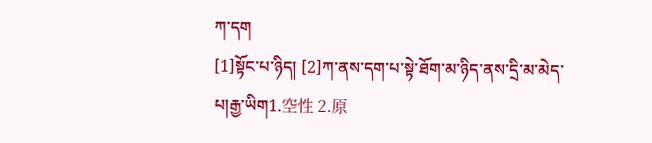ཀ་དག
[1]སྟོང་པ་ཉིད། [2]ཀ་ནས་དག་པ་སྟེ་ཐོག་མ་ཉིད་ནས་དྲི་མ་མེད་པ།རྒྱ་ཡིག1.空性 2.原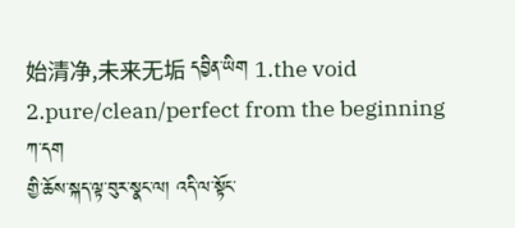始清净,未来无垢 དབྱིན་ཡིག 1.the void 2.pure/clean/perfect from the beginning
ཀ་དག
གྱི་ཆོས་སྐད་ལྟ་བུར་སྣང་ལ། འདི་ལ་སྟོང་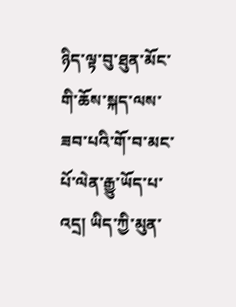ཉིད་ལྟ་བུ་ཐུན་མོང་གི་ཆོས་སྐད་ལས་ཟབ་པའི་གོ་བ་མང་པོ་ལེན་རྒྱུ་ཡོད་པ་འདྲ། ཡིད་ཀྱི་མུན་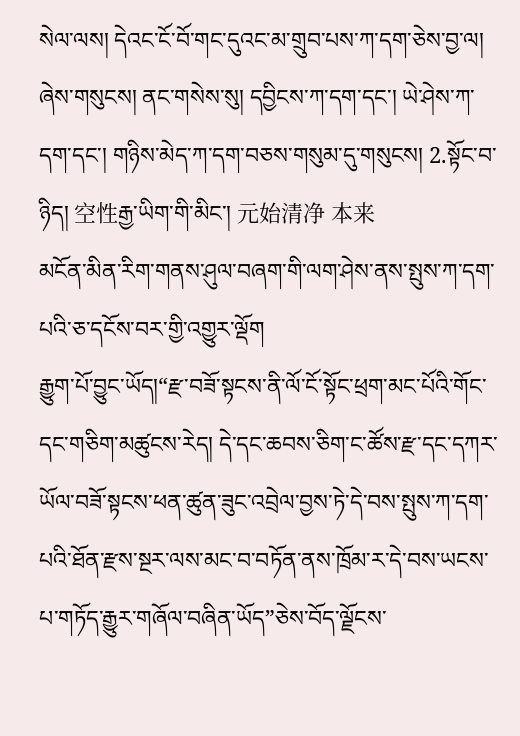སེལ་ལས། དེའང་ངོ་བོ་གང་དུའང་མ་གྲུབ་པས་ཀ་དག་ཅེས་བྱ་ལ། ཞེས་གསུངས། ནང་གསེས་སུ། དབྱིངས་ཀ་དག་དང་། ཡེ་ཤེས་ཀ་དག་དང་། གཉིས་མེད་ཀ་དག་བཅས་གསུམ་དུ་གསུངས། 2.སྟོང་བ་ཉིད། 空性རྒྱ་ཡིག་གི་མིང་། 元始清净 本来
མངོན་མིན་རིག་གནས་ཤུལ་བཞག་གི་ལག་ཤེས་ནས་སྤུས་ཀ་དག་པའི་ཅ་དངོས་བར་གྱི་འགྱུར་ལྡོག
རྒྱུག་པོ་བྱུང་ཡོད།“རྫ་བཟོ་སྟངས་ནི་ལོ་ངོ་སྟོང་ཕྲག་མང་པོའི་གོང་དང་གཅིག་མཚུངས་རེད། དེ་དང་ཆབས་ཅིག་ང་ཚོས་རྫ་དང་དཀར་ཡོལ་བཟོ་སྟངས་ཕན་ཚུན་ཟུང་འབྲེལ་བྱས་ཏེ་དེ་བས་སྤུས་ཀ་དག་པའི་ཐོན་རྫས་སྔར་ལས་མང་བ་བཏོན་ནས་ཁྲོམ་ར་དེ་བས་ཡངས་པ་གཏོད་རྒྱུར་གཞོལ་བཞིན་ཡོད”ཅེས་བོད་ལྗོངས་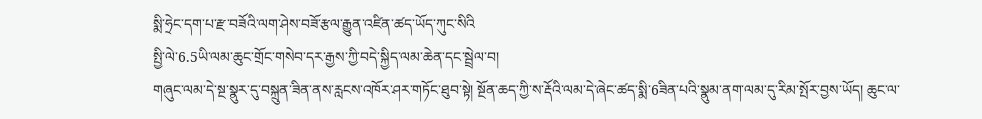སྨི་ཧྲེང་དག་པ་རྫ་བཟོའི་ལག་ཤེས་བཟོ་རྩལ་རྒྱུན་འཛིན་ཚད་ཡོད་ཀུང་སིའི
སྤྱི་ལེ་6.5ཡི་ལམ་ཆུང་གྲོང་གསེབ་དར་རྒྱས་ཀྱི་བདེ་སྐྱིད་ལམ་ཆེན་དང་སྦྲེལ་བ།
གཞུང་ལམ་དེ་སྔ་སྣུར་དུ་བསྐྲུན་ཟིན་ནས་རླངས་འཁོར་ཤར་གཏོང་ཐུབ་སྟེ། སྔོན་ཆད་ཀྱི་ས་རྡོའི་ལམ་དེ་ཞེང་ཚད་སྨི་6ཟིན་པའི་སྣུམ་ནག་ལམ་དུ་རིམ་སྤོར་བྱས་ཡོད། ཆུང་ལ་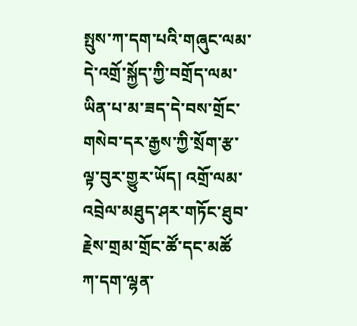སྤུས་ཀ་དག་པའི་གཞུང་ལམ་དེ་འགྲོ་སྐྱོད་ཀྱི་བགྲོད་ལམ་ཡིན་པ་མ་ཟད་དེ་བས་གྲོང་གསེབ་དར་རྒྱས་ཀྱི་སྲོག་རྩ་ལྟ་བུར་གྱུར་ཡོད། འགྲོ་ལམ་འབྲེལ་མཐུད་ཤར་གཏོང་ཐུབ་རྗེས་གྲམ་གྲོང་ཚོ་དང་མཚོ
ཀ་དག་ལྷན་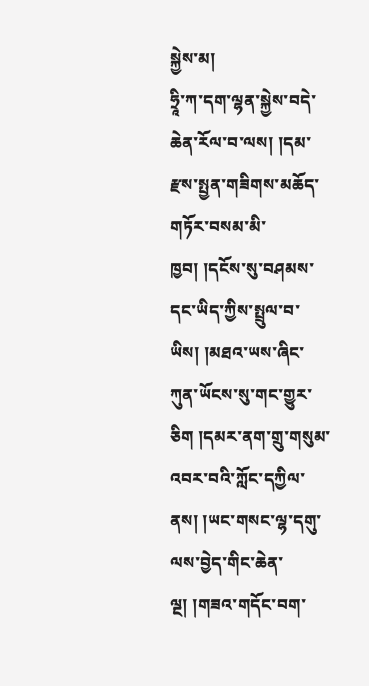སྐྱེས་མ།
ཧྲཱི་ཀ་དག་ལྷན་སྐྱེས་བདེ་ཆེན་རོལ་བ་ལས། །དམ་རྫས་སྤྱན་གཟིགས་མཆོད་གཏོར་བསམ་མི་ཁྱབ། །དངོས་སུ་བཤམས་དང་ཡིད་ཀྱིས་སྤྲུལ་བ་ཡིས། །མཐའ་ཡས་ཞིང་ཀུན་ཡོངས་སུ་གང་གྱུར་ཅིག །དམར་ནག་གྲུ་གསུམ་འབར་བའི་ཀློང་དཀྱིལ་ནས། །ཡང་གསང་ལྷ་དགུ་ལས་བྱེད་གིང་ཆེན་ལྔ། །གཟའ་གདོང་བག་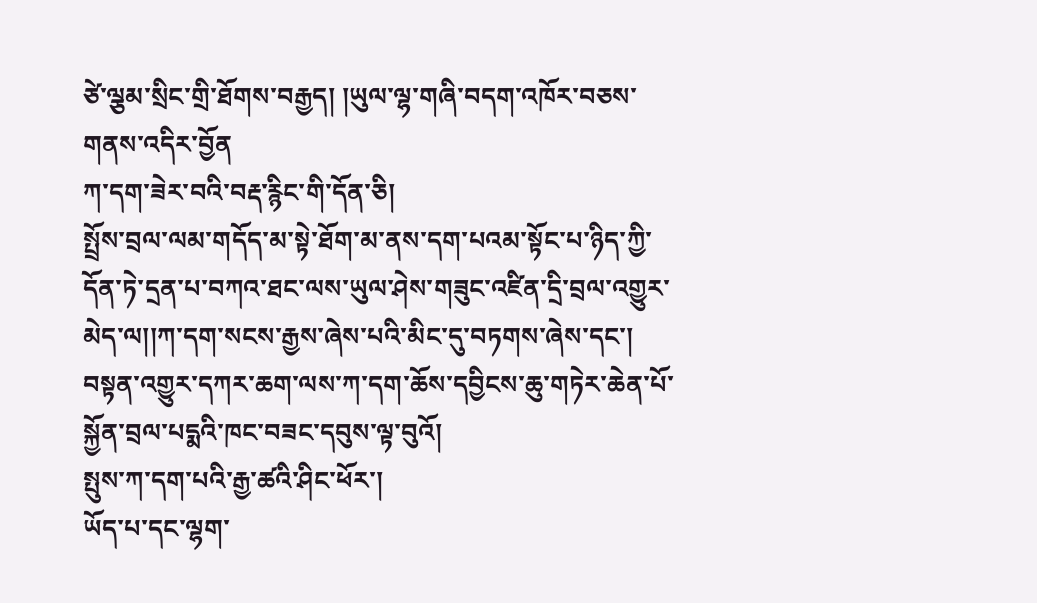ཙེ་ལྕམ་སྲིང་གྲི་ཐོགས་བརྒྱད། །ཡུལ་ལྷ་གཞི་བདག་འཁོར་བཅས་གནས་འདིར་བྱོན
ཀ་དག་ཟེར་བའི་བརྡ་རྙིང་གི་དོན་ཅི།
སྤྲོས་བྲལ་ལམ་གདོད་མ་སྟེ་ཐོག་མ་ནས་དག་པའམ་སྟོང་པ་ཉིད་ཀྱི་དོན་ཏེ་དྲན་པ་བཀའ་ཐང་ལས་ཡུལ་ཤེས་གཟུང་འཛིན་དྲི་བྲལ་འགྱུར་མེད་ལ།།ཀ་དག་སངས་རྒྱས་ཞེས་པའི་མིང་དུ་བཏགས་ཞེས་དང་། བསྟན་འགྱུར་དཀར་ཆག་ལས་ཀ་དག་ཆོས་དབྱིངས་ཆུ་གཏེར་ཆེན་པོ་སྐྱོན་བྲལ་པདྨའི་ཁང་བཟང་དབུས་ལྟ་བུའོ།
སྤུས་ཀ་དག་པའི་རྒྱ་ཚའི་ཤིང་ཕོར་།
ཡོད་པ་དང་ལྷག་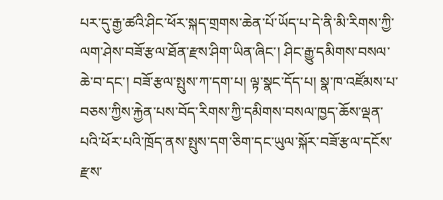པར་དུ་རྒྱ་ཚའི་ཤིང་ཕོར་སྐད་གྲགས་ཆེན་པོ་ཡོད་པ་དེ་ནི་མི་རིགས་ཀྱི་ལག་ཤེས་བཟོ་རྩལ་ཐོན་རྫས་ཤིག་ཡིན་ཞིང་། ཤིང་རྒྱུ་དམིགས་བསལ་ཆེ་བ་དང་། བཟོ་རྩལ་སྤུས་ཀ་དག་པ། ལྟ་སྣང་དོད་པ། སྣ་ཁ་འཛོམས་པ་བཅས་ཀྱིས་རྐྱེན་པས་བོད་རིགས་ཀྱི་དམིགས་བསལ་ཁྱད་ཆོས་ལྡན་པའི་ཕོར་པའི་ཁྲོད་ནས་སྤུས་དག་ཅིག་དང་ཡུལ་སྐོར་བཟོ་རྩལ་དངོས་རྫས་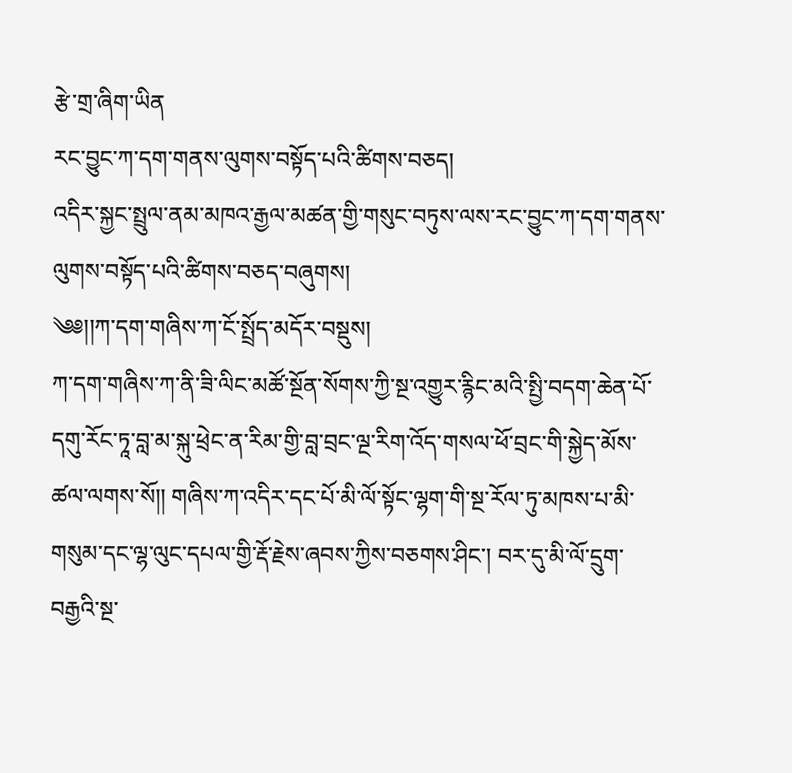རྩེ་གྲ་ཞིག་ཡིན
རང་བྱུང་ཀ་དག་གནས་ལུགས་བསྟོད་པའི་ཚིགས་བཅད།
འདིར་སྐྱང་སྤྲུལ་ནམ་མཁའ་རྒྱལ་མཚན་གྱི་གསུང་བཏུས་ལས་རང་བྱུང་ཀ་དག་གནས་ལུགས་བསྟོད་པའི་ཚིགས་བཅད་བཞུགས།
༄༅།།ཀ་དག་གཞིས་ཀ་ངོ་སྤྲོད་མདོར་བསྡུས།
ཀ་དག་གཞིས་ཀ་ནི་ཟི་ལིང་མཚོ་སྔོན་སོགས་ཀྱི་སྔ་འགྱུར་རྙིང་མའི་སྤྱི་བདག་ཆེན་པོ་དགུ་རོང་ཏཱ་བླ་མ་སྐུ་ཕྲེང་ན་རིམ་གྱི་བླ་བྲང་ལྔ་རིག་འོད་གསལ་ཕོ་བྲང་གི་སྐྱེད་མོས་ཚལ་ལགས་སོ།། གཞིས་ཀ་འདིར་དང་པོ་མི་ལོ་སྟོང་ལྷག་གི་སྔ་རོལ་ཏུ་མཁས་པ་མི་གསུམ་དང་ལྷ་ལུང་དཔལ་གྱི་རྡོ་རྗེས་ཞབས་ཀྱིས་བཅགས་ཤིང་། བར་དུ་མི་ལོ་དྲུག་བརྒྱའི་སྔ་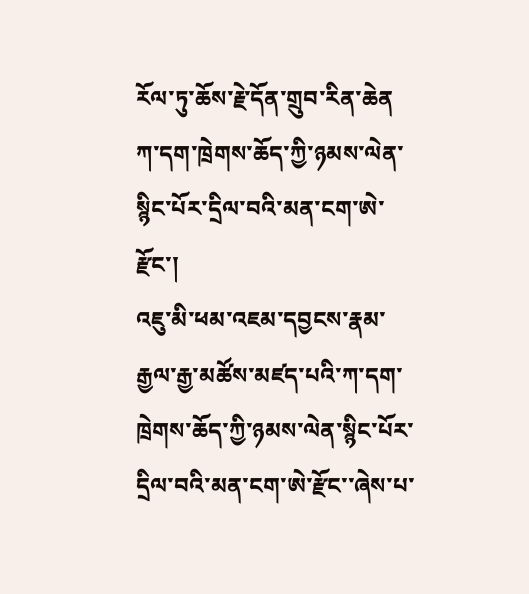རོལ་ཏུ་ཆོས་རྗེ་དོན་གྲུབ་རིན་ཆེན
ཀ་དག་ཁྲེགས་ཆོད་ཀྱི་ཉམས་ལེན་སྙིང་པོར་དྲིལ་བའི་མན་ངག་ཨེ་རྫོང་།
འཇུ་མི་ཕམ་འཇམ་དབྱངས་རྣམ་རྒྱལ་རྒྱ་མཚོས་མཛད་པའི་ཀ་དག་ཁྲེགས་ཆོད་ཀྱི་ཉམས་ལེན་སྙིང་པོར་དྲིལ་བའི་མན་ངག་ཨེ་རྫོང་་ཞེས་པ་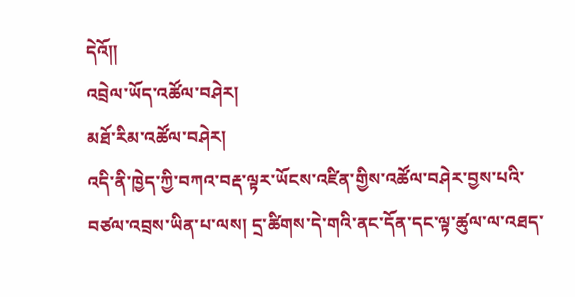དེའོ༎
འབྲེལ་ཡོད་འཚོལ་བཤེར།
མཐོ་རིམ་འཚོལ་བཤེར།
འདི་ནི་ཁྱེད་ཀྱི་བཀའ་བརྡ་ལྟར་ཡོངས་འཛིན་གྱིས་འཚོལ་བཤེར་བྱས་པའི་བཙལ་འབྲས་ཡིན་པ་ལས། དྲ་ཚིགས་དེ་གའི་ནང་དོན་དང་ལྟ་ཚུལ་ལ་འཐད་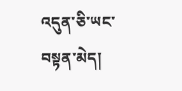འདུན་ཅི་ཡང་བསྟན་མེད།